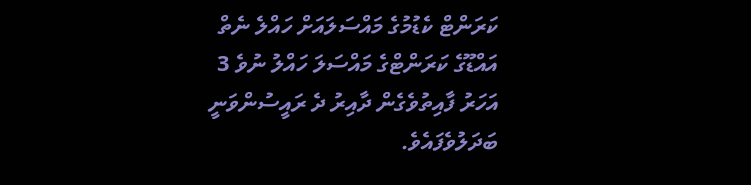ކަރަންޓް ކެޑުމުގެ މައްސަލައަށް ހައްލެ ނެތް
އައްޑޫގެ ކަރަންޓްގެ މައްސަލަ ހައްލު ނުވެ 3 އަހަރު ފާއިތުވެގެން ދާއިރު ދެ ރައީސުންވަނީ ބަދަލުވެފައެވެ.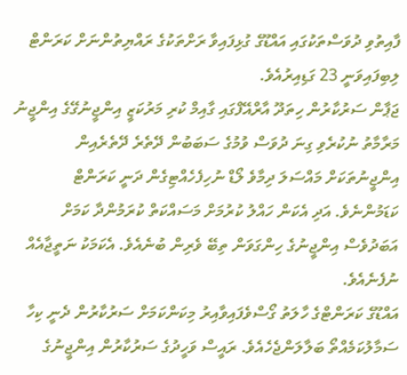ފާއިތުވި ދުވަސްތަކުގައި އައްޑޫގެ ގުޅިފައިވާ ރަށްތަކުގެ ރައްޔިތުންނަށް ކަރަންޓް ލިބިފައިވަނީ 23 ގަޑިއިރުއެވެ.
ޖަޕާން ސަރުކާރުން ހިތަދޫ އާރްއޭފްގައި ގާއިމް ކުރި މަރުކަޒީ އިންޖީނުގޭގެ އިންޖީނު މަރާމާތު ނުކުރެވި ގިނަ ދުވަސް ވުމުގެ ސަބަބުން ދޭތެރެ ދޭތެރެއިން އިންޖީނުތަކަށް މައްސަލަ ދިމާވެ ލޯޑް ނުހިފެހެއްޓިގެން ދަނީ ކަރަންޓް ކަޑަމުންނެވެ. އަދި އެކަން ހައްލު ކުރުމަށް މަސައްކަތް ކުރަމުންދާ ކަމަށް އަބަދުވެސް އިންޖީނުގެ ހިންގަވަން ތިބޭ ވެރިން ބުނެއެވެ. އެކަމަކު ނަތީޖާއެއް ނުފެނެއެވެ.
އައްޑޫގެ ކަރަންޓްގެ ހާލަތު ގޯސްވެފައިވާއިރު މިކަންކަމަށް ސަރުކާރުން ދެނީ ކިހާ ސަމާލުކަމެއްތޯ ބަލާލަންޖެހެއެވެ. ރައީސް ވަހީދުގެ ސަރުކާރުން އިންޖީނުގެ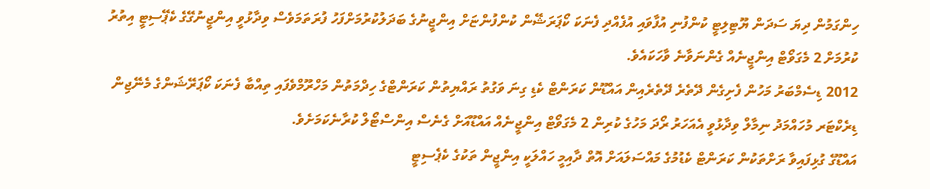ހިންގަމުން ދިޔަ ސަދަން ޔޫޓިލިޓީ ކުންފުނި އުފާވައި އުފެއްދި ފެނަކަ ކޯޕަރަޝޭން ކުންފުންޏަށް އިންޖީނުގެ ބަދަލުކުރުމަށްފަހު ފުރަތަމަވެސް ވިދާޅުވީ އިންޖީނުގޭގެ ކެޕޭސިޓީ އިތުރު ކުރުމަށް 2 މެގަވޯޓް އިންޖީނެއް ގެންނަވާނެ ވާހަކައެވެ.
2012 ޑިސެމްބަރު މަހުން ފެށިގެން ދޭތެރެ ދޭތެރެއިން އައްޑޫން ކަރަންޓް ކެޑި ގިނަ ވަގުތު ރައްޔިތުން ކަރަންޓްގެ ހިދްމަތުން މަހްރޫމްވެފައި ތިއްބާ ފެނަކަ ކޯޕަރޭޝަންގެ މެނޭޖިން ޑިރެކްޓަރ މުހައްމަދު ނިމާލް ވިދާޅުވީ އެއަހަރު ރޯދަ މަހުގެ ކުރިން 2 މެގަވޯޓް އިންޖީނެއް އައްޑޫއަށް ގެނެސް އިންސްޓޯލް ކުރާނެކަމަށެވެ.
އައްޑޫގެ ގުޅިފައިވާ ރަށްތަކުން ކަރަންޓް ކެޑުމުގެ މައްސަލައަށް އޮތް ދާއިމީ ހައްލަކީ އިންޖީން ތަކުގެ ކެޕެސިޓީ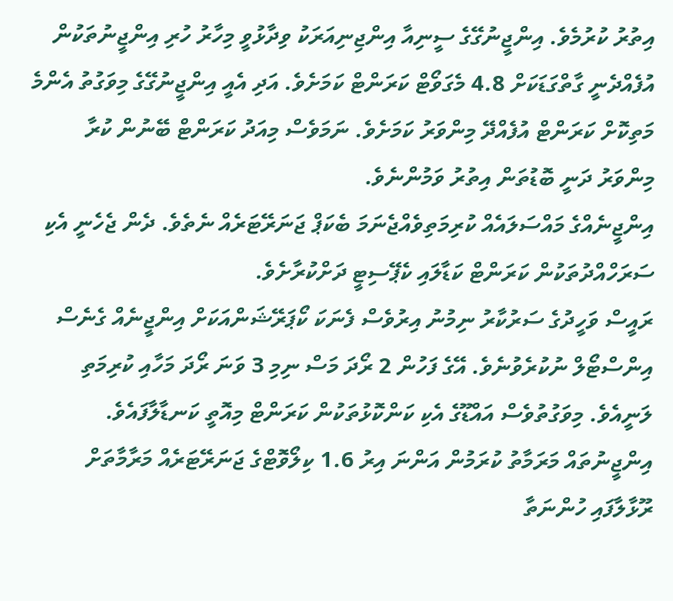އިތުރު ކުރުމެވެ. އިންޖީނުގޭގެ ސީނިއާ އިންޖިނިއަރަކު ވިދާޅުވީ މިހާރު ހުރި އިންޖީނުތަކުން އުފެއްދެނީ ގާތްގަޑަކަށް 4.8 މެގަވޯޓް ކަރަންޓް ކަމަށެވެ. އަދި އެއީ އިންޖީނުގޭގެ މިވަގުތު އެންމެ މަތިކޮށް ކަރަންޓް އުފެއްދޭ މިންވަރު ކަމަށެވެ. ނަމަވެސް މިއަދު ކަރަންޓް ބޭނުން ކުރާ މިންވަރު ދަނީ ބޮޑުތަން އިތުރު ވަމުންނެވެ.
އިންޖީނެއްގެ މައްސަލައެއް ކުރިމަތިވެއްޖެނަމަ ބެކަޕް ޖަނަރޭޓަރެއް ނެތެވެ. ދެން ޖެހެނީ އެކި ސަރަހްއްދުތަކުން ކަރަންޓް ކަޑާލައި ކެޕޭސިޓީ ދަށްކުރާށެވެ.
ރައީސް ވަހީދުގެ ސަރުކާރު ނިމުނު އިރުވެސް ފެނަކަ ކޯޕަރޭޝަންއަކަށް އިންޖީނެއް ގެނެސް އިންސްޓޯލް ނުކުރެވުނެވެ. އޭގެ ފަހުން 2 ރޯދަ މަސް ނިމި 3 ވަނަ ރޯދަ މަހާއި ކުރިމަތި ލަނީއެވެ. މިވަގުތުވެސް އައްޑޫގެ އެކި ކަންކޮޅުތަކުން ކަރަންޓް މިއޮތީ ކަނޑާލާފައެވެ.
އިންޖީނުތައް މަރަމާތު ކުރަމުން އަންނަ އިރު 1.6 ކިލޯވޮޓްގެ ޖަނަރޭޓަރެއް މަރާމާތަށް ރޫޅާލާފައި ހުންނަތާ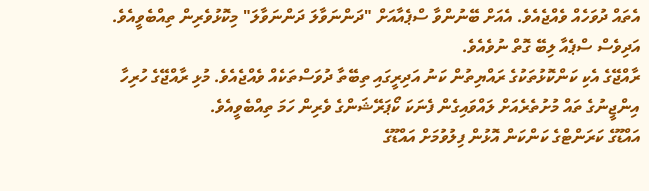އެތައް ދުވަހެއް ވެއްޖެއެވެ. އެއަށް ބޭނުންވާ ސްޕެއާއަށް "ދަންނަވާލަ ދަންނަވާލަ" މިކޮޅުވެރިން ތިއްބެވީއެވެ. އަދިވެސް ސްޕެއާ ލިބޭ ގޮތް ނުވެއެވެ.
ރާއްޖޭގެ އެކި ކަންކޮޅުތަކުގެ ރައްޔިތުން ކަނު އަދިރީގައި ތިބޭތާ ދުވަސްތަކެއް ވެއްޖެއެވެ. މުޅި ރާއްޖޭގެ ހުރިހާ އިންޖީނުގެ ތައް މުށުތެރެއަށް ލައްވައިގެން ފެނަކަ ކޯޕަރޭޝަންގެ ވެރިން ހަމަ ތިއްބެވީއެވެ.
އައްޑޫގެ ކަރަންޓްގެ ކަންކަން އޮޅުން ފިލުވުމަށް އައްޑޫގެ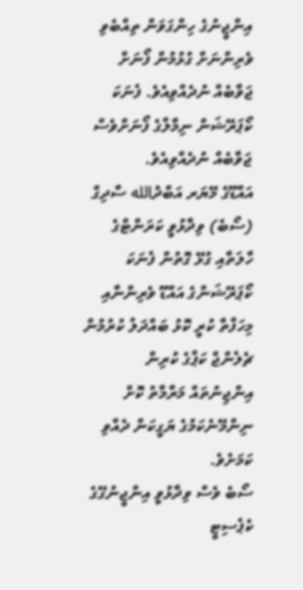އިންޖީނުގެ ހިންގަވަން ތިއްބެވި ވެރިންނަށް ގުޅުމުން ފޯނަށް ޖަވާބެއް ނުދެއްވިއެވެ. ފެނަކަ ކޯޕަރޭޝަން ނިމާލްގެ ފޯނަށްވެސް ޖަވާބެއް ނުދެއްވިއެވެ.
އައްޑޫގެ މޭޔަރ އަބްދުالله ސާދިގް (ސޯބެ) ވިދާޅުވީ ކަރަންޓްގެ ހާލަތާއި ގުޅޭ ގޮތުން ފެނަކަ ކޯޕަރޭޝަންގެ އައްޑޫ ވެރިންނާއި މިހަފްތާ ކުރީ ކޮޅު ބައްދަލު ކުރުމުން ޗެލެންޖް ކަޕްގެ ކުރިން އިންޖިނުތައް މަރާމާތު ކޮށް ނިންމޭނެކަމުގެ ޔަގީކަން ދެއްވި ކަމަށެވެ.
ސޯބެ ވެސް ވިދާޅުވީ އިންޖީނުގޭގެ ކެޕެސިޓީ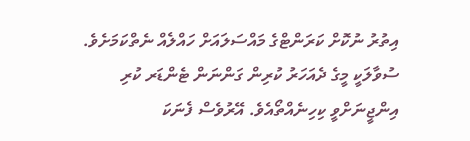އިތުރު ނުކޮށް ކަރަންޓްގެ މައްސަލައަށް ހައްލެއް ނެތްކަމަށެވެ.
ސުވާލަކީ މީގެ ދެއަހަރު ކުރިން ގަންނަން ޓެންޑަރ ކުރި އިންޖީނަށްވީ ކިހިނެއްތޯއެވެ. އޭރުވެސް ފެނަކަ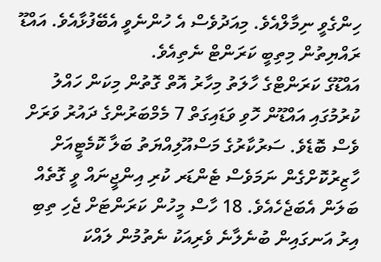ހިންގެވީ ނިމާލްއެވެ. މިއަދުވެސް އެ ހުންނެވީ އެބޭފުޅާއެވެ. އައްޑޫ ރައްޔިތުން މިތިބީ ކަރަންޓް ނެތިއެވެ.
އައްޑޫގެ ކަރަންޓްގެ ހާލަތު މިހާރު އޮތް ގޮތުން މިކަން ހައްލު ކުރުމުގައި އައްޑޫން ހޮވި ވަޑައިގަތް 7 މެމްބަރުންގެ ދައުރު ވަރަށް ވެސް ބޮޑެވެ. ސަރުކާރުގެ މަސްއޫލިއްޔަތު ބަލާ ކޮމެޓީއަށް ހާޒިރުކޮށްގެން ނަމަވެސް ޓެންޑަރ ކުރި އިންޖީނައް ވީ ގޮތެއް ބަލަން އެބަޖެހެއެވެ. 18 ހާސް މީހުން ކަރަންޓަށް ޖެހި ތިބި އިރު އަނގައިން ބުނެލާނެ ވެރިއަކު ނެތުމުން ލައްކަ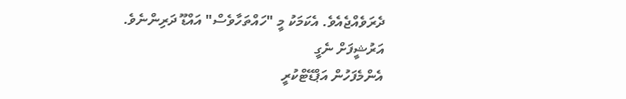ދެރަވެއްޖެއެވެ. އެކަމަކު މީ "ހައްތަހާވެސް" އައްޑޫ ދަރިންނެވެ.
އަރުޝީފަށް ނެގީ
އެންމެފަހުން އަޕްޑޭޓްކުރީ